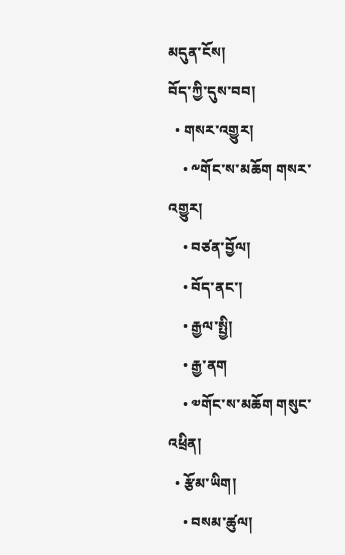མདུན་ངོས།
བོད་ཀྱི་དུས་བབ།
  • གསར་འགྱུར།
    • ༸གོང་ས་མཆོག གསར་འགྱུར།
    • བཙན་བྱོལ།
    • བོད་ནང་།
    • རྒྱལ་སྤྱི།
    • རྒྱ་ནག
    • ༧གོང་ས་མཆོག གསུང་འཕྲིན།
  • རྩོམ་ཡིག།
    • བསམ་ཚུལ།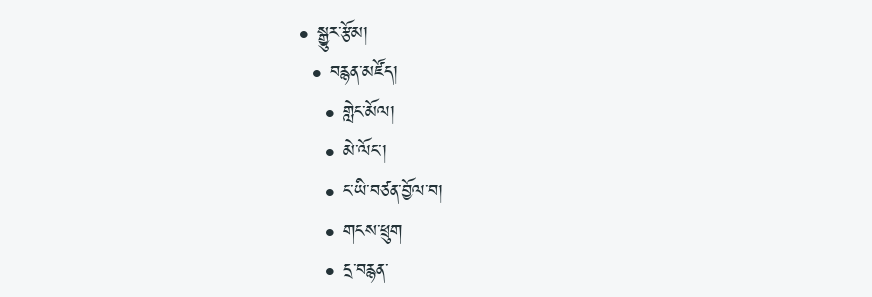• སྒྱུར་རྩོམ།
  • བརྙན་མཛོད།
    • གླེང་མོལ།
    • མེ་ལོང་།
    • ང་ཡི་བཙན་བྱོལ་བ།
    • གངས་ཕྲུག
    • དྲ་བརྙན་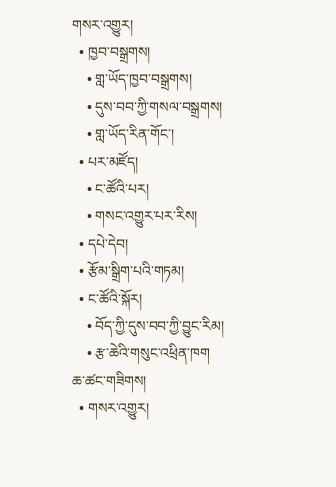གསར་འགྱུར།
  • ཁྱབ་བསྒྲགས།
    • གླ་ཡོད་ཁྱབ་བསྒྲགས།
    • དུས་བབ་ཀྱི་གསལ་བསྒྲགས།
    • གླ་ཡོད་རིན་གོང་།
  • པར་མཛོད།
    • ང་ཚོའི་པར།
    • གསང་འགྱུར་པར་རིས།
  • དཔེ་དེབ།
  • རྩོམ་སྒྲིག་པའི་གཏམ།
  • ང་ཚོའི་སྐོར།
    • བོད་ཀྱི་དུས་བབ་ཀྱི་བྱུང་རིམ།
    • རྩ་ཆེའི་གསུང་འཕྲིན་ཁག
ཆ་ཚང་གཟིགས།
  • གསར་འགྱུར།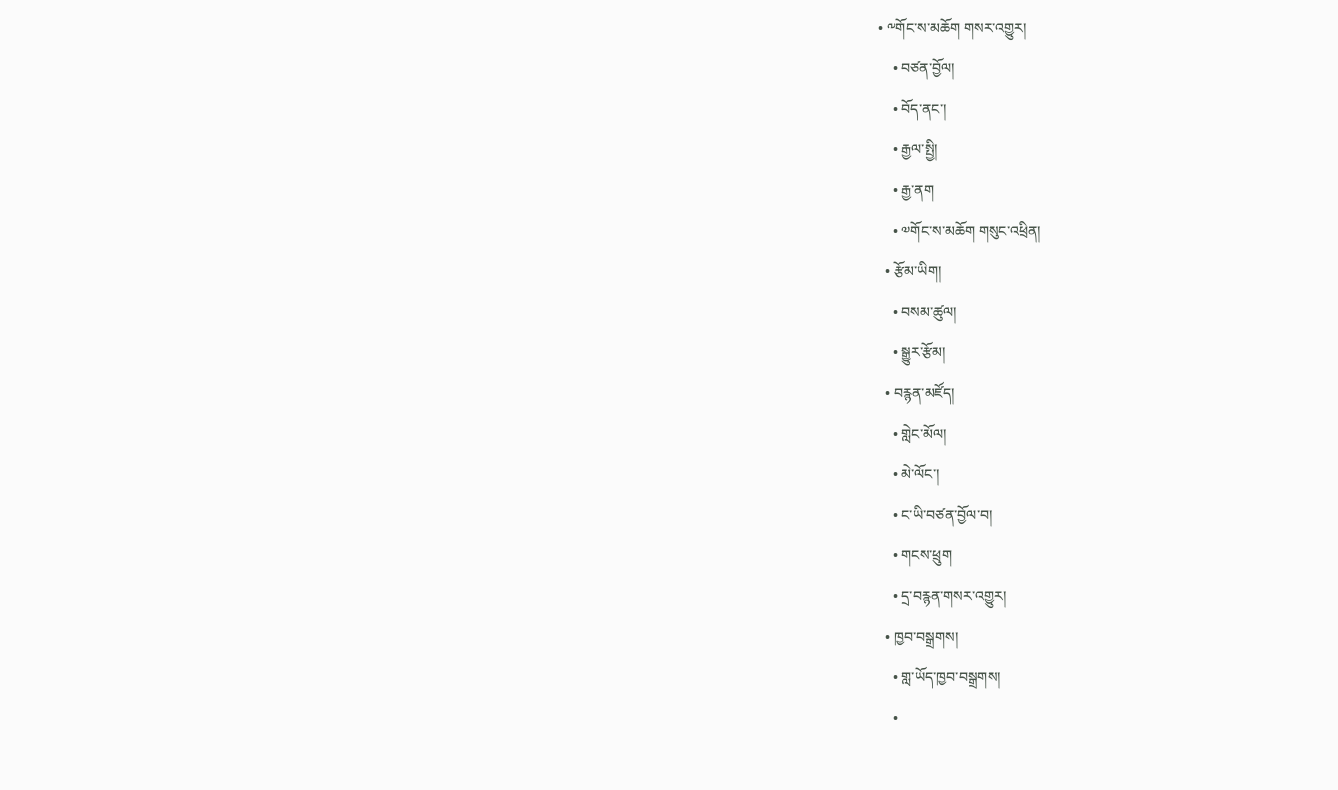• ༸གོང་ས་མཆོག གསར་འགྱུར།
    • བཙན་བྱོལ།
    • བོད་ནང་།
    • རྒྱལ་སྤྱི།
    • རྒྱ་ནག
    • ༧གོང་ས་མཆོག གསུང་འཕྲིན།
  • རྩོམ་ཡིག།
    • བསམ་ཚུལ།
    • སྒྱུར་རྩོམ།
  • བརྙན་མཛོད།
    • གླེང་མོལ།
    • མེ་ལོང་།
    • ང་ཡི་བཙན་བྱོལ་བ།
    • གངས་ཕྲུག
    • དྲ་བརྙན་གསར་འགྱུར།
  • ཁྱབ་བསྒྲགས།
    • གླ་ཡོད་ཁྱབ་བསྒྲགས།
    •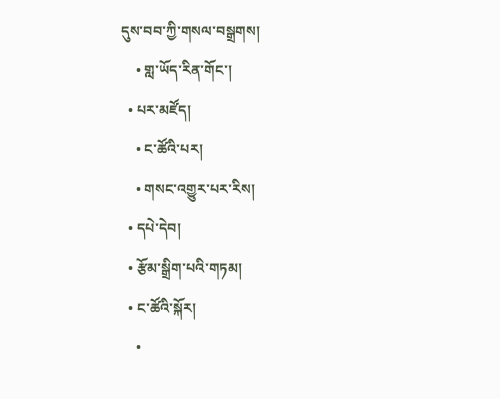དུས་བབ་ཀྱི་གསལ་བསྒྲགས།
    • གླ་ཡོད་རིན་གོང་།
  • པར་མཛོད།
    • ང་ཚོའི་པར།
    • གསང་འགྱུར་པར་རིས།
  • དཔེ་དེབ།
  • རྩོམ་སྒྲིག་པའི་གཏམ།
  • ང་ཚོའི་སྐོར།
    •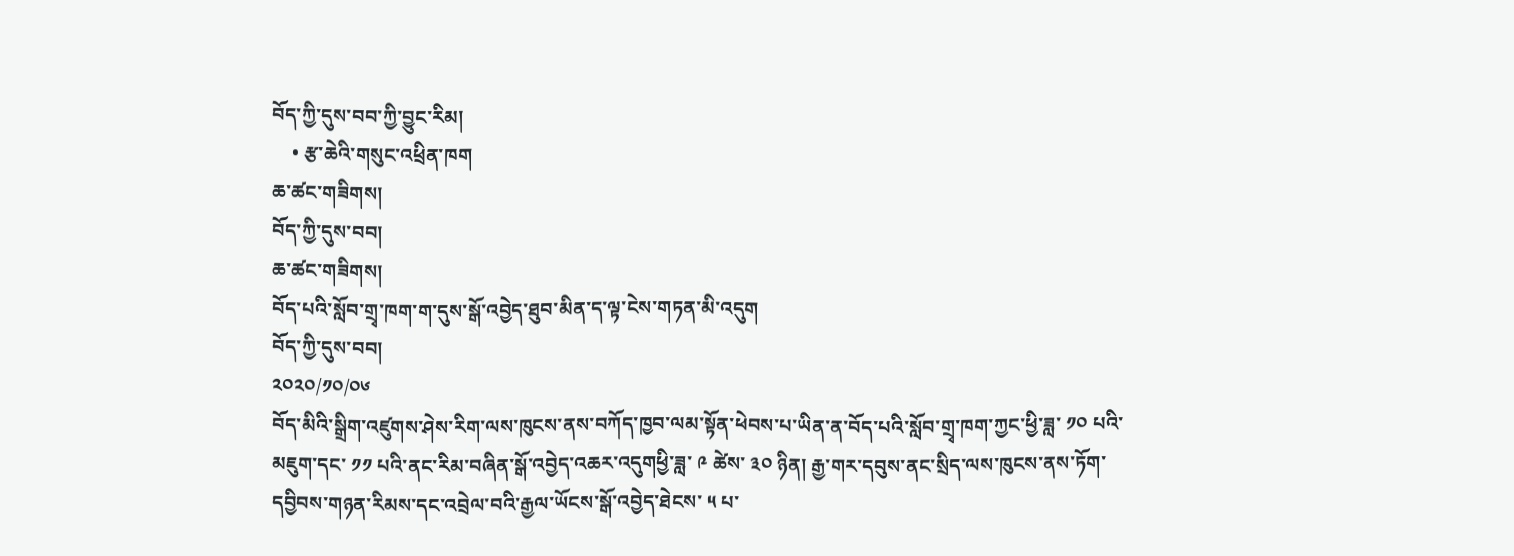བོད་ཀྱི་དུས་བབ་ཀྱི་བྱུང་རིམ།
    • རྩ་ཆེའི་གསུང་འཕྲིན་ཁག
ཆ་ཚང་གཟིགས།
བོད་ཀྱི་དུས་བབ།
ཆ་ཚང་གཟིགས།
བོད་པའི་སློབ་གྲྭ་ཁག་ག་དུས་སྒོ་འབྱེད་ཐུབ་མིན་ད་ལྟ་ངེས་གཏན་མི་འདུག
བོད་ཀྱི་དུས་བབ།
༢༠༢༠/༡༠/༠༦
བོད་མིའི་སྒྲིག་འཛུགས་ཤེས་རིག་ལས་ཁུངས་ནས་བཀོད་ཁྱབ་ལམ་སྟོན་ཕེབས་པ་ཡིན་ན་བོད་པའི་སློབ་གྲྭ་ཁག་ཀྱང་ཕྱི་ཟླ་ ༡༠ པའི་མཇུག་དང་ ༡༡ པའི་ནང་རིམ་བཞིན་སྒོ་འབྱེད་འཆར་འདུགཕྱི་ཟླ་ ༩ ཚེས་ ༣༠ ཉིན། རྒྱ་གར་དབུས་ནང་སྲིད་ལས་ཁུངས་ནས་ཏོག་དབྱིབས་གཉན་རིམས་དང་འབྲེལ་བའི་རྒྱལ་ཡོངས་སྒོ་འབྱེད་ཐེངས་ ༥ པ་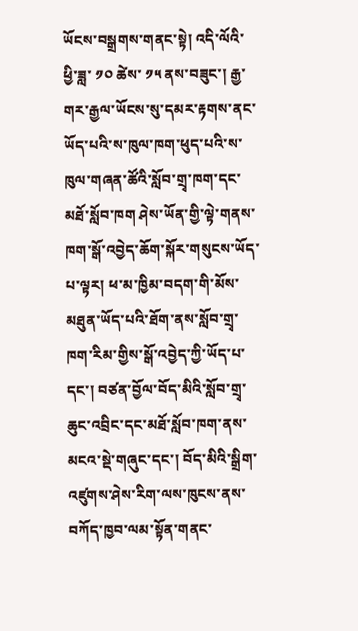ཡོངས་བསྒྲགས་གནང་སྟེ། འདི་ལོའི་ཕྱི་ཟླ་ ༡༠ ཚེས་ ༡༥ ནས་བཟུང་། རྒྱ་གར་རྒྱལ་ཡོངས་སུ་དམར་རྟགས་ནང་ཡོད་པའི་ས་ཁུལ་ཁག་ཕུད་པའི་ས་ཁུལ་གཞན་ཚོའི་སློབ་གྲྭ་ཁག་དང་མཐོ་སློབ་ཁག ཤེས་ཡོན་གྱི་ལྟེ་གནས་ཁག་སྒོ་འབྱེད་ཆོག་སྐོར་གསུངས་ཡོད་པ་ལྟར། ཕ་མ་ཁྱིམ་བདག་གི་མོས་མཐུན་ཡོད་པའི་ཐོག་ནས་སློབ་གྲྭ་ཁག་རིམ་གྱིས་སྒོ་འབྱེད་ཀྱི་ཡོད་པ་དང་། བཙན་བྱོལ་བོད་མིའི་སློབ་གྲྭ་ཆུང་འབྲིང་དང་མཐོ་སློབ་ཁག་ནས་མངའ་སྡེ་གཞུང་དང་། བོད་མིའི་སྒྲིག་འཛུགས་ཤེས་རིག་ལས་ཁུངས་ནས་བཀོད་ཁྱབ་ལམ་སྟོན་གནང་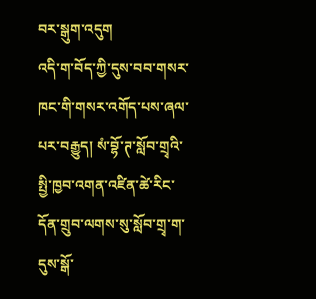བར་སྒུག་འདུག
འདི་ག་བོད་ཀྱི་དུས་བབ་གསར་ཁང་གི་གསར་འགོད་པས་ཞལ་པར་བརྒྱུད། སཾ་བྷོ་ཊ་སློབ་གྲྭའི་སྤྱི་ཁྱབ་འགན་འཛིན་ཚེ་རིང་དོན་གྲུབ་ལགས་སུ་སློབ་གྲྭ་ག་དུས་སྒོ་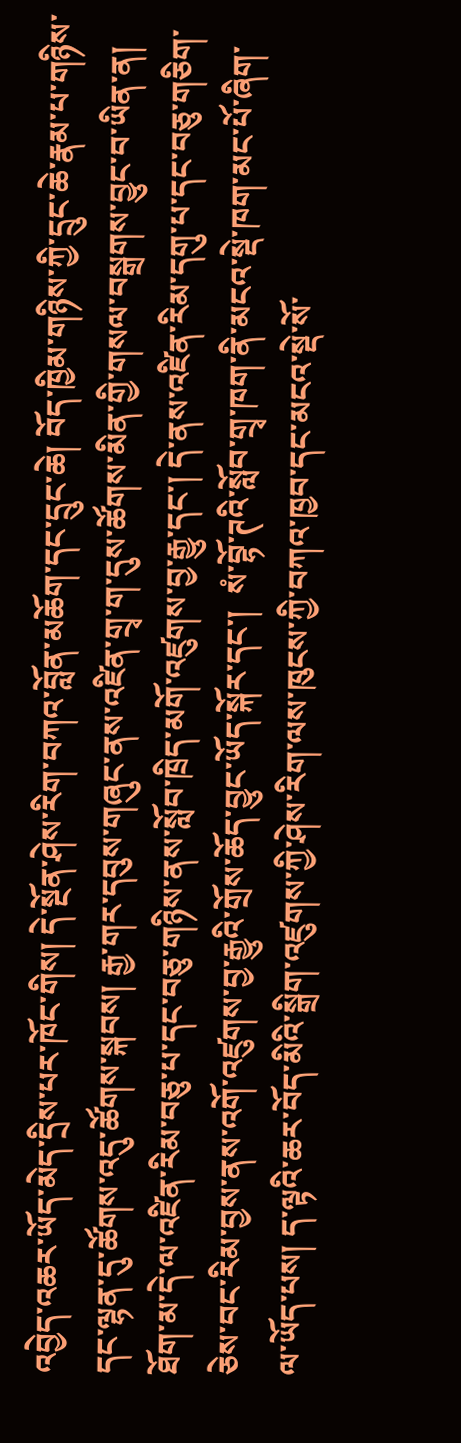འབྱེད་འཆར་ཡོད་མེད་དྲིས་པར་ཁོང་གིས། དེ་སྔོན་ཤེས་རིག་བཀའ་བློན་མཆོག་དང་དྲུང་ཆེ། བོད་ཁྱིམ་གཉིས་ཀྱི་དྲུང་ཆེ་རྣམ་པ་གཉིས་དང་ལྷན་དུ་ཚོགས་འདུ་ཚོགས་སྐབས། རྒྱ་གར་དབུས་གཞུང་ནས་འཛིན་གྲྭ་ག་དུས་ཚོགས་མིན་གྱི་གསལ་བསྒྲགས་བྱུང་བ་ཡིན་ན། ཐོག་མ་དེ་ལ་འཛིན་རིམ་བཅུ་པ་དང་བཅུ་གཉིས་ནས་སློབ་ཁྲིད་མགོ་འཛུགས་བྱ་རྒྱུ་དང་། དེ་ནས་འཛིན་རིམ་དགུ་པ་དང་བཅུ་གཅིག་ཅེས་བང་རིམ་བྱས་ནས་འགོ་འཛུགས་བྱ་རྒྱུའི་གྲོས་ཆོད་བྱུང་ཡོད་སྐོར་དང་།  སཾ་བྷོ་ཊའི་སློབ་གྲྭ་ཁག་ནི་མངའ་སྡེ་ཁག་མང་པོ་ཞིག་ལ་ཡོད་པས། ད་ལྟའི་ཆར་བོད་མིའི་སྒྲིག་འཛུགས་ཀྱི་ཤེས་རིག་ལས་ཁུངས་ཀྱི་བཀའ་ཁྱབ་དང་མངའ་སྡེ་སོ་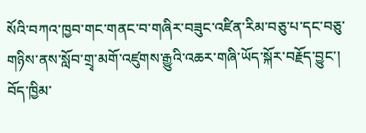སོའི་བཀའ་ཁྱབ་གང་གནང་བ་གཞིར་བཟུང་འཛིན་རིམ་བཅུ་པ་དང་བཅུ་གཉིས་ནས་སློབ་གྲྭ་མགོ་འཛུགས་རྒྱུའི་འཆར་གཞི་ཡོད་སྐོར་བརྗོད་བྱུང་།
བོད་ཁྱིམ་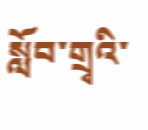སློབ་གྲྭའི་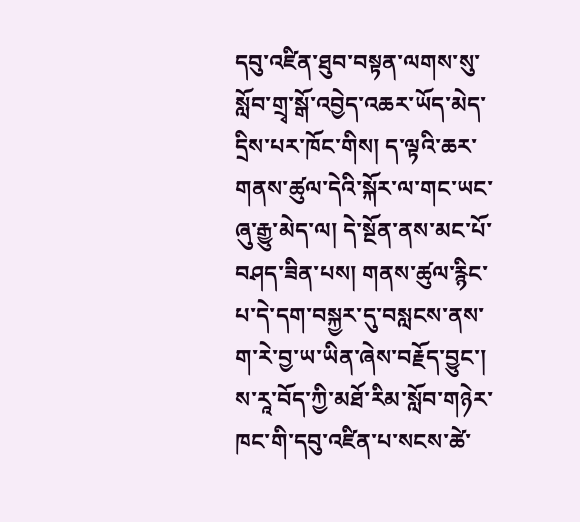དབུ་འཛིན་ཐུབ་བསྟན་ལགས་སུ་སློབ་གྲྭ་སྒོ་འབྱེད་འཆར་ཡོད་མེད་དྲིས་པར་ཁོང་གིས། ད་ལྟའི་ཆར་གནས་ཚུལ་དེའི་སྐོར་ལ་གང་ཡང་ཞུ་རྒྱུ་མེད་ལ། དེ་སྔོན་ནས་མང་པོ་བཤད་ཟིན་པས། གནས་ཚུལ་རྙིང་པ་དེ་དག་བསྐྱར་དུ་བསླངས་ནས་ག་རེ་བྱ་ཡ་ཡིན་ཞེས་བརྗོད་བྱུང་།
ས་རཱ་བོད་ཀྱི་མཐོ་རིམ་སློབ་གཉེར་ཁང་གི་དབུ་འཛིན་པ་སངས་ཚེ་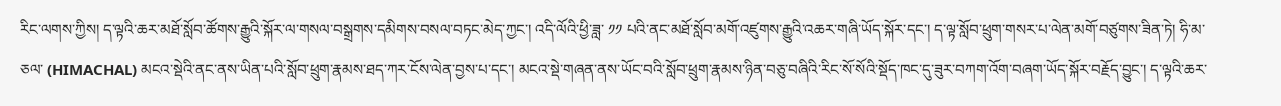རིང་ལགས་ཀྱིས། ད་ལྟའི་ཆར་མཐོ་སློབ་ཚོགས་རྒྱུའི་སྐོར་ལ་གསལ་བསྒྲགས་དམིགས་བསལ་བཏང་མེད་ཀྱང་། འདི་ལོའི་ཕྱི་ཟླ་ ༡༡ པའི་ནང་མཐོ་སློབ་མགོ་འཛུགས་རྒྱུའི་འཆར་གཞི་ཡོད་སྐོར་དང་། ད་ལྟ་སློབ་ཕྲུག་གསར་པ་ལེན་མགོ་བཙུགས་ཟིན་ཏེ། ཧི་མ་ཅལ་ (HIMACHAL) མངའ་སྡེའི་ནང་ནས་ཡིན་པའི་སློབ་ཕྲུག་རྣམས་ཐད་ཀར་ངོས་ལེན་བྱས་པ་དང་། མངའ་སྡེ་གཞན་ནས་ཡོང་བའི་སློབ་ཕྲུག་རྣམས་ཉིན་བཅུ་བཞིའི་རིང་སོ་སོའི་སྡོད་ཁང་དུ་ཟུར་བཀག་འོག་བཞག་ཡོད་སྐོར་བརྗོད་བྱུང་། ད་ལྟའི་ཆར་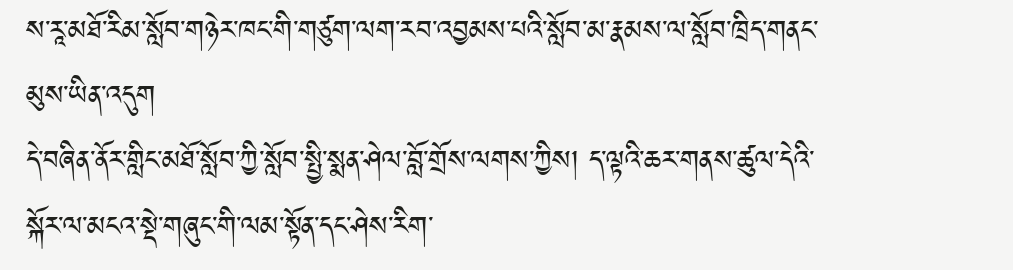ས་རཱ་མཐོ་རིམ་སློབ་གཉེར་ཁང་གི་གཙུག་ལག་རབ་འབྱམས་པའི་སློབ་མ་རྣམས་ལ་སློབ་ཁྲིད་གནང་མུས་ཡིན་འདུག
དེ་བཞིན་ནོར་གླིང་མཐོ་སློབ་ཀྱི་སློབ་སྤྱི་སྨན་ཤེལ་བློ་གྲོས་ལགས་ཀྱིས། ད་ལྟའི་ཆར་གནས་ཚུལ་དེའི་སྐོར་ལ་མངའ་སྡེ་གཞུང་གི་ལམ་སྟོན་དང་ཤེས་རིག་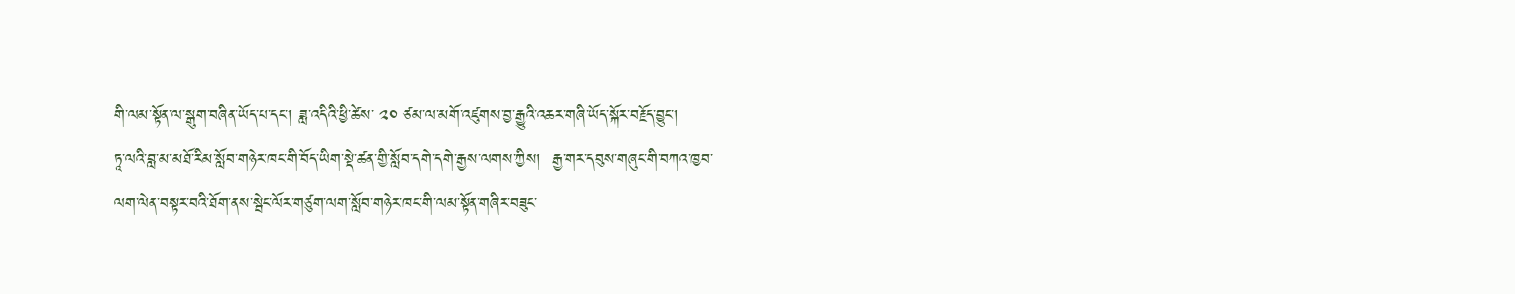གི་ལམ་སྟོན་ལ་སྒུག་བཞིན་ཡོད་པ་དང་། ཟླ་འདིའི་ཕྱི་ཚེས་ ༢༠ ཙམ་ལ་མགོ་འཛུགས་བྱ་རྒྱུའི་འཆར་གཞི་ཡོད་སྐོར་བརྗོད་བྱུང་།
ཏཱ་ལའི་བླ་མ་མཐོ་རིམ་སློབ་གཉེར་ཁང་གི་བོད་ཡིག་སྡེ་ཚན་གྱི་སློབ་དགེ་དགེ་རྒྱས་ལགས་ཀྱིས།  རྒྱ་གར་དབུས་གཞུང་གི་བཀའ་ཁྱབ་ལག་ལེན་བསྟར་བའི་ཐོག་ནས་སྦེང་ལོར་གཙུག་ལག་སློབ་གཉེར་ཁང་གི་ལམ་སྟོན་གཞིར་བཟུང་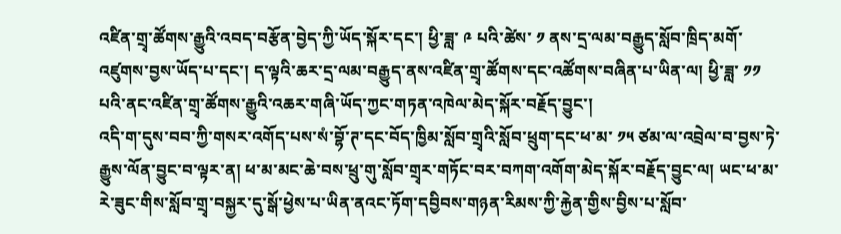འཛིན་གྲྭ་ཚོགས་རྒྱུའི་འབད་བརྩོན་བྱེད་ཀྱི་ཡོད་སྐོར་དང་། ཕྱི་ཟླ་ ༩ པའི་ཚེས་ ༡ ནས་དྲ་ལམ་བརྒྱུད་སློབ་ཁྲིད་མགོ་འཛུགས་བྱས་ཡོད་པ་དང་། ད་ལྟའི་ཆར་དྲ་ལམ་བརྒྱུད་ནས་འཛིན་གྲྭ་ཚོགས་དང་འཚོགས་བཞིན་པ་ཡིན་ལ། ཕྱི་ཟླ་ ༡༡ པའི་ནང་འཛིན་གྲྭ་ཚོགས་རྒྱུའི་འཆར་གཞི་ཡོད་ཀྱང་གཏན་འཁེལ་མེད་སྐོར་བརྗོད་བྱུང་།
འདི་ག་དུས་བབ་ཀྱི་གསར་འགོད་པས་སཾ་བྷོ་ཊ་དང་བོད་ཁྱིམ་སློབ་གྲྭའི་སློབ་ཕྲུག་དང་ཕ་མ་ ༡༥ ཙམ་ལ་འབྲེལ་བ་བྱས་ཏེ་རྒྱུས་ལོན་བྱུང་བ་ལྟར་ན། ཕ་མ་མང་ཆེ་བས་ཕྲུ་གུ་སློབ་གྲྭར་གཏོང་བར་བཀག་འགོག་མེད་སྐོར་བརྗོད་བྱུང་ལ། ཡང་ཕ་མ་རེ་ཟུང་གིས་སློབ་གྲྭ་བསྐྱར་དུ་སྒོ་ཕྱེས་པ་ཡིན་ནའང་ཏོག་དབྱིབས་གཉན་རིམས་ཀྱི་རྐྱེན་གྱིས་བྱིས་པ་སློབ་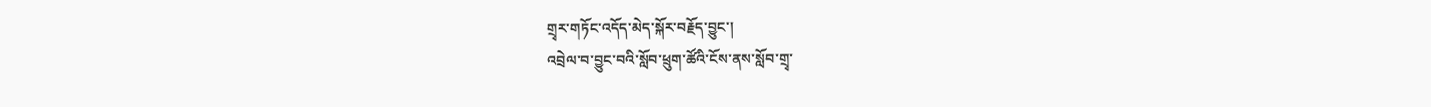གྲྭར་གཏོང་འདོད་མེད་སྐོར་བརྗོད་བྱུང་།
འབྲེལ་བ་བྱུང་བའི་སློབ་ཕྲུག་ཚོའི་ངོས་ནས་སློབ་གྲྭ་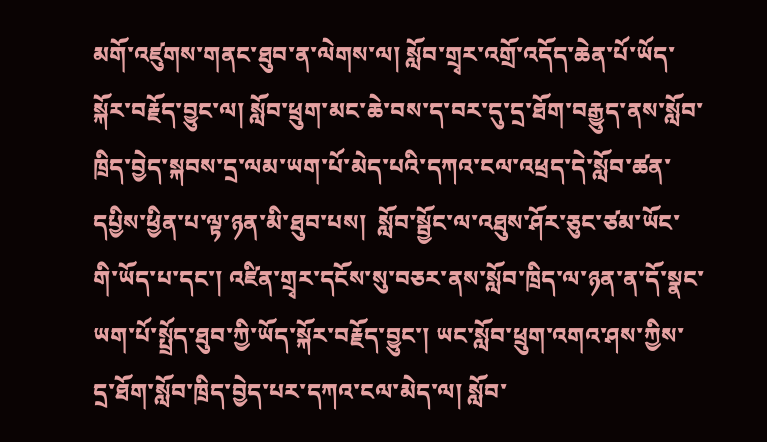མགོ་འཛུགས་གནང་ཐུབ་ན་ལེགས་ལ། སློབ་གྲྭར་འགྲོ་འདོད་ཆེན་པོ་ཡོད་སྐོར་བརྗོད་བྱུང་ལ། སློབ་ཕྲུག་མང་ཆེ་བས་ད་བར་དུ་དྲ་ཐོག་བརྒྱུད་ནས་སློབ་ཁྲིད་བྱེད་སྐབས་དྲ་ལམ་ཡག་པོ་མེད་པའི་དཀའ་ངལ་འཕྲད་དེ་སློབ་ཚན་དཔྱིས་ཕྱིན་པ་ལྟ་ཉན་མི་ཐུབ་པས།  སློབ་སྦྱོང་ལ་འཐུས་ཤོར་ཅུང་ཙམ་ཡོང་གི་ཡོད་པ་དང་། འཛིན་གྲྭར་དངོས་སུ་བཅར་ནས་སློབ་ཁྲིད་ལ་ཉན་ན་དོ་སྣང་ཡག་པོ་སྤྲོད་ཐུབ་ཀྱི་ཡོད་སྐོར་བརྗོད་བྱུང་། ཡང་སློབ་ཕྲུག་འགའ་ཤས་ཀྱིས་དྲ་ཐོག་སློབ་ཁྲིད་བྱེད་པར་དཀའ་ངལ་མེད་ལ། སློབ་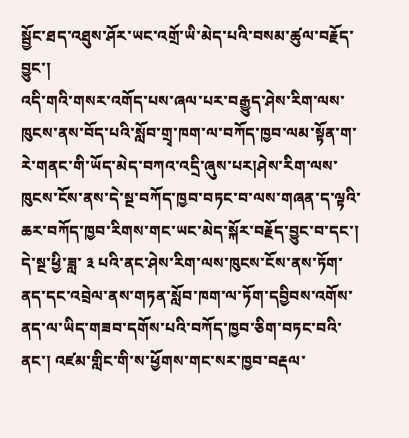སྦྱོང་ཐད་འཐུས་ཤོར་ཡང་འགྲོ་ཡི་མེད་པའི་བསམ་ཚུལ་བརྗོད་བྱུང་།
འདི་གའི་གསར་འགོད་པས་ཞལ་པར་བརྒྱུད་ཤེས་རིག་ལས་ཁུངས་ནས་བོད་པའི་སློབ་གྲྭ་ཁག་ལ་བཀོད་ཁྱབ་ལམ་སྟོན་ག་རེ་གནང་གི་ཡོད་མེད་བཀའ་འདྲི་ཞུས་པར།ཤེས་རིག་ལས་ཁུངས་ངོས་ནས་དེ་སྔ་བཀོད་ཁྱབ་བཏང་བ་ལས་གཞན་ད་ལྟའི་ཆར་བཀོད་ཁྱབ་རིགས་གང་ཡང་མེད་སྐོར་བརྗོད་བྱུང་བ་དང་། དེ་སྔ་ཕྱི་ཟླ་ ༣ པའི་ནང་ཤེས་རིག་ལས་ཁུངས་ངོས་ནས་ཏོག་ནད་དང་འབྲེལ་ནས་གཏན་སློབ་ཁག་ལ་ཏོག་དབྱིབས་འགོས་ནད་ལ་ཡིད་གཟབ་དགོས་པའི་བཀོད་ཁྱབ་ཅིག་བཏང་བའི་ནང་། འཛམ་གླིང་གི་ས་ཕྱོགས་གང་སར་ཁྱབ་བརྡལ་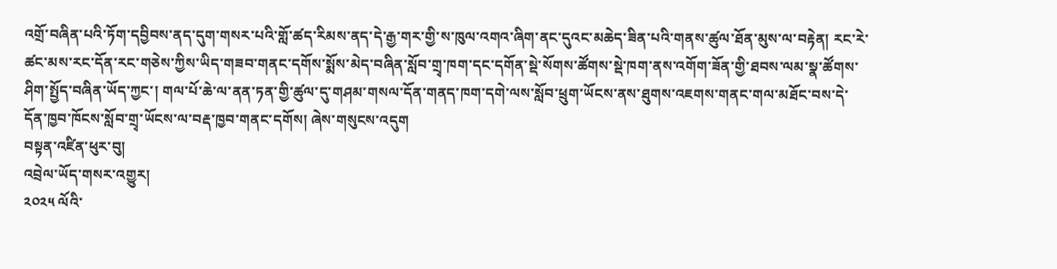འགྲོ་བཞིན་པའི་ཏོག་དབྱིབས་ནད་དུག་གསར་པའི་གློ་ཚད་རིམས་ནད་དེ་རྒྱ་གར་གྱི་ས་ཁུལ་འགའ་ཞིག་ནང་དུའང་མཆེད་ཟིན་པའི་གནས་ཚུལ་ཐོན་མུས་ལ་བརྟེན། རང་རེ་ཚང་མས་རང་དོན་རང་གཅེས་ཀྱིས་ཡིད་གཟབ་གནང་དགོས་སྨོས་མེད་བཞིན་སློབ་གྲྭ་ཁག་དང་དགོན་སྡེ་སོགས་ཚོགས་སྡེ་ཁག་ནས་འགོག་ཟོན་གྱི་ཐབས་ལམ་སྣ་ཚོགས་ཤིག་སྤྱོད་བཞིན་ཡོད་ཀྱང་། གལ་པོ་ཆེ་ལ་ནན་ཏན་གྱི་ཚུལ་དུ་གཤམ་གསལ་དོན་གནད་ཁག་དགེ་ལས་སློབ་ཕྲུག་ཡོངས་ནས་ཐུགས་འཇགས་གནང་གལ་མཐོང་བས་དེ་དོན་ཁྱབ་ཁོངས་སློབ་གྲྭ་ཡོངས་ལ་བརྡ་ཁྱབ་གནང་དགོས། ཞེས་གསུངས་འདུག
བསྟན་འཛིན་ཕུར་བུ།
འབྲེལ་ཡོད་གསར་འགྱུར།
༢༠༢༥ ལོའི་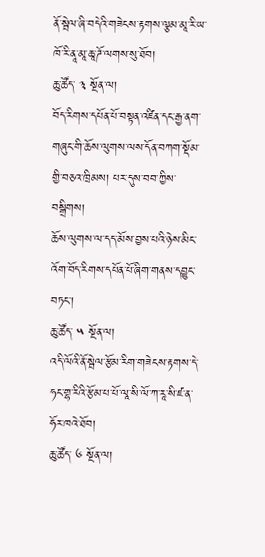ནོ་སྦེལ་ཞི་བདེའི་གཟེངས་རྟགས་ལྕམ་མཱ་རི་ཡ་ཁོ་རི་ནཱ་མཱ་ཆཱ་ཌོ་ལགས་སུ་ཐོབ།
ཆུ་ཚོད་ ༣ སྔོན་ལ།
བོད་རིགས་དཔོན་པོ་བསྟན་འཛིན་དང་རྒྱ་ནག་གཞུང་གི་ཆོས་ལུགས་ལས་དོན་བཀག་སྡོམ་གྱི་བཅའ་ཁྲིམས། པར་དུས་བབ་ཀྱིས་བསྒྲིགས།
ཆོས་ལུགས་ལ་དད་མོས་བྱས་པའི་ཉེས་མིང་འོག་བོད་རིགས་དཔོན་པོ་ཞིག་གནས་དབྱུང་བཏང་།
ཆུ་ཚོད་ ༥ སྔོན་ལ།
འདི་ལོའི་ནོ་སྦེལ་རྩོམ་རིག་གཟེངས་རྟགས་དེ་ཧང་གྷ་རིའི་རྩོམ་པ་པོ་ལཱ་སི་ལོ་ཀ་རཱ་སི་ཛ་ན་ཧོར་ཁའེ་ཐོབ།
ཆུ་ཚོད་ ༦ སྔོན་ལ།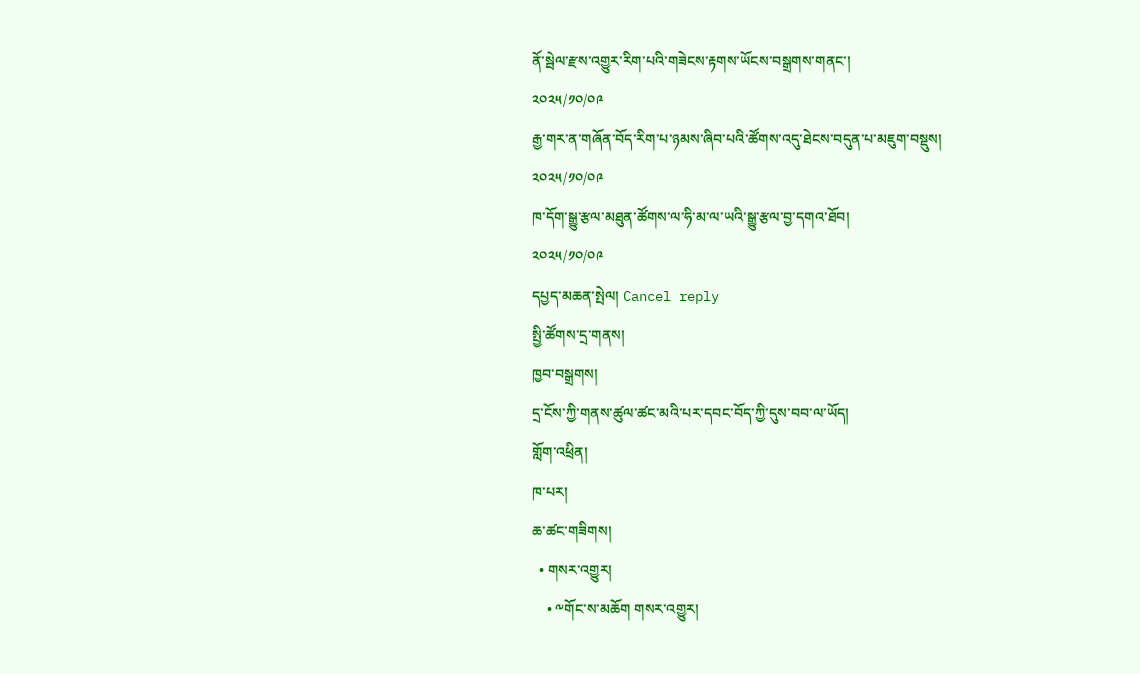ནོ་སྦེལ་རྫས་འགྱུར་རིག་པའི་གཟེངས་རྟགས་ཡོངས་བསྒྲགས་གནང་།
༢༠༢༥/༡༠/༠༩
རྒྱ་གར་ན་གཞོན་བོད་རིག་པ་ཉམས་ཞིབ་པའི་ཚོགས་འདུ་ཐེངས་བདུན་པ་མཇུག་བསྡུས།
༢༠༢༥/༡༠/༠༩
ཁ་དོག་སྒྱུ་རྩལ་མཐུན་ཚོགས་ལ་ཧི་མ་ལ་ཡའི་སྒྱུ་རྩལ་བྱ་དགའ་ཐོབ།
༢༠༢༥/༡༠/༠༩
དཔྱད་མཆན་སྤེལ། Cancel reply
སྤྱི་ཚོགས་དྲ་གནས།
ཁྱབ་བསྒྲགས།
དྲ་ངོས་ཀྱི་གནས་ཚུལ་ཚང་མའི་པར་དབང་བོད་ཀྱི་དུས་བབ་ལ་ཡོད།
གློག་འཕྲིན།
ཁ་པར།
ཆ་ཚང་གཟིགས།
  • གསར་འགྱུར།
    • ༸གོང་ས་མཆོག གསར་འགྱུར།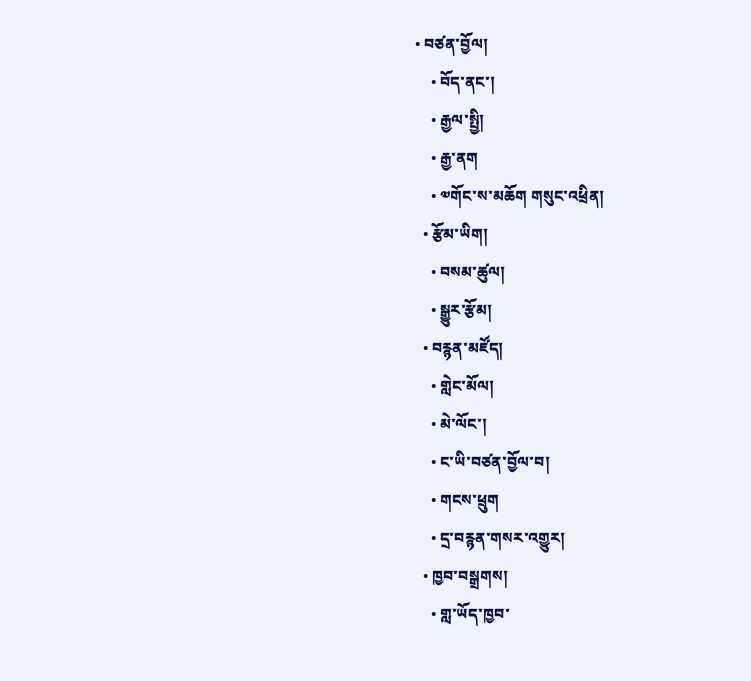• བཙན་བྱོལ།
    • བོད་ནང་།
    • རྒྱལ་སྤྱི།
    • རྒྱ་ནག
    • ༧གོང་ས་མཆོག གསུང་འཕྲིན།
  • རྩོམ་ཡིག།
    • བསམ་ཚུལ།
    • སྒྱུར་རྩོམ།
  • བརྙན་མཛོད།
    • གླེང་མོལ།
    • མེ་ལོང་།
    • ང་ཡི་བཙན་བྱོལ་བ།
    • གངས་ཕྲུག
    • དྲ་བརྙན་གསར་འགྱུར།
  • ཁྱབ་བསྒྲགས།
    • གླ་ཡོད་ཁྱབ་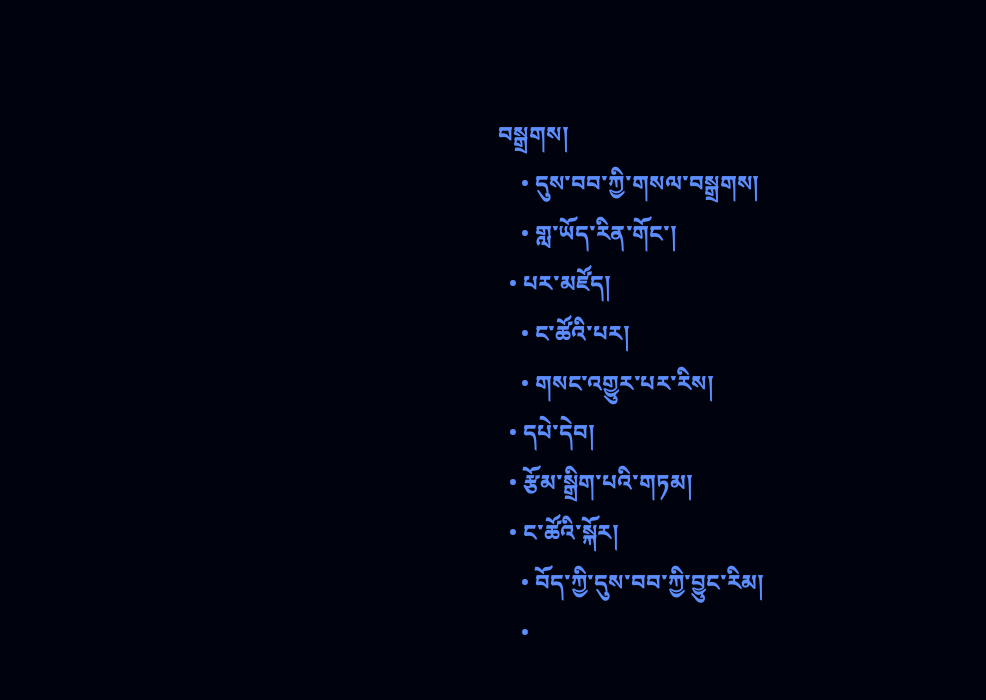བསྒྲགས།
    • དུས་བབ་ཀྱི་གསལ་བསྒྲགས།
    • གླ་ཡོད་རིན་གོང་།
  • པར་མཛོད།
    • ང་ཚོའི་པར།
    • གསང་འགྱུར་པར་རིས།
  • དཔེ་དེབ།
  • རྩོམ་སྒྲིག་པའི་གཏམ།
  • ང་ཚོའི་སྐོར།
    • བོད་ཀྱི་དུས་བབ་ཀྱི་བྱུང་རིམ།
    •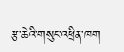རྩ་ཆེའི་གསུང་འཕྲིན་ཁག